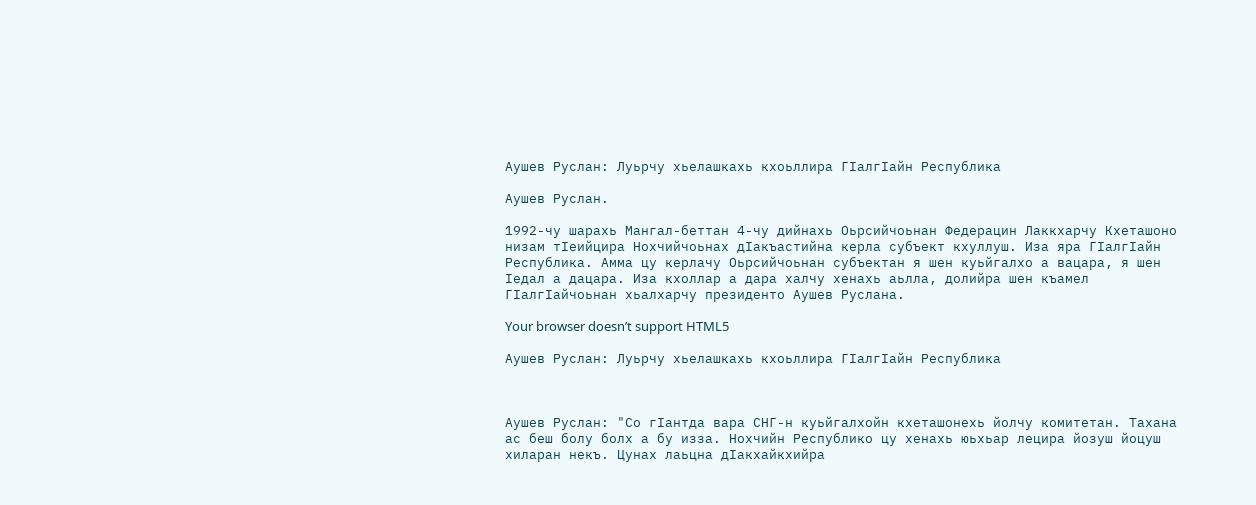Аушев Руслан: Луьрчу хьелашкахь кхоьллира ГIалгIайн Республика

Аушев Руслан.

1992-чу шарахь Мангал-беттан 4-чу дийнахь Оьрсийчоьнан Федерацин Лаккхарчу Кхеташоно низам тIеийцира Нохчийчоьнах дIакъастийна керла субъект кхуллуш. Иза яра ГIалгIайн Республика. Амма цу керлачу Оьрсийчоьнан субъектан я шен куьйгалхо а вацара, я шен Iедал а дацара. Иза кхоллар а дара халчу хенахь аьлла, долийра шен къамел ГIалгIайчоьнан хьалхарчу президенто Аушев Руслана.

Your browser doesn’t support HTML5

Аушев Руслан: Луьрчу хьелашкахь кхоьллира ГIалгIайн Республика



Аушев Руслан: "Со гIантда вара СНГ-н куьйгалхойн кхеташонехь йолчу комитетан. Тахана ас беш болу болх а бу изза. Нохчийн Республико цу хенахь юьхьар лецира йозуш йоцуш хиларан некъ. Цунах лаьцна дIакхайкхийра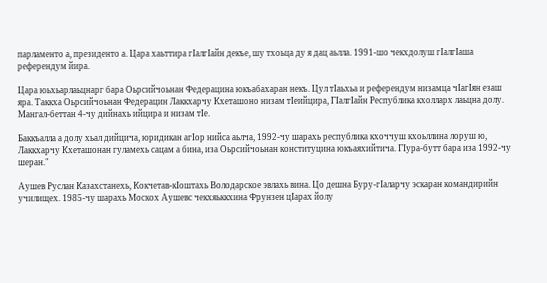парламенто а, президенто а. Цара хаьттира гIалгIайн декъе, шу тхоьца ду я дац аьлла. 1991-шо чекхдолуш гIалгIаша референдум йира.

Цара юьхьарлаьцнарг бара Оьрсийчоьнан Федерацина юкъабахаран некъ. Цул тIаьхьа и референдум низамца чIагIян езаш яра. Таккха Оьрсийчоьнан Федерацин Лаккхарчу Кхеташоно низам тIеийцира, ГIалгIайн Республика кхолларх лаьцна долу. Мангал-беттан 4-чу дийнахь ийцира и низам тIе.

Баккъалла а долу хьал дийцича, юридикан агIор нийса аьлча, 1992-чу шарахь республика кхоччуш кхоьллина лоруш ю, Лаккхарчу Кхеташонан гуламехь сацам а бина, иза Оьрсийчоьнан конституцина юкъаяхийтича. ГIура-бутт бара иза 1992-чу шеран."

Аушев Руслан Казахстанехь, Кокчетав-кIоштахь Володарское эвлахь вина. Цо дешна Буру-гIаларчу эскаран командирийн училищех. 1985-чу шарахь Москох Аушевс чекхяьккхина Фрунзен цIарах йолу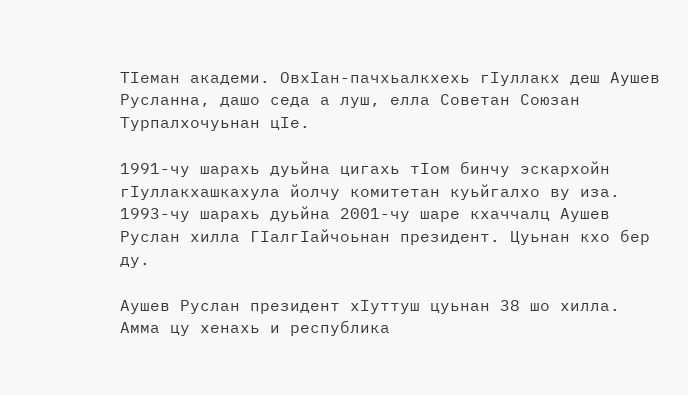ТIеман академи. ОвхIан-пачхьалкхехь гIуллакх деш Аушев Русланна, дашо седа а луш, елла Советан Союзан Турпалхочуьнан цIе.

1991-чу шарахь дуьйна цигахь тIом бинчу эскархойн гIуллакхашкахула йолчу комитетан куьйгалхо ву иза. 1993-чу шарахь дуьйна 2001-чу шаре кхаччалц Аушев Руслан хилла ГIалгIайчоьнан президент. Цуьнан кхо бер ду.

Аушев Руслан президент хIуттуш цуьнан 38 шо хилла. Амма цу хенахь и республика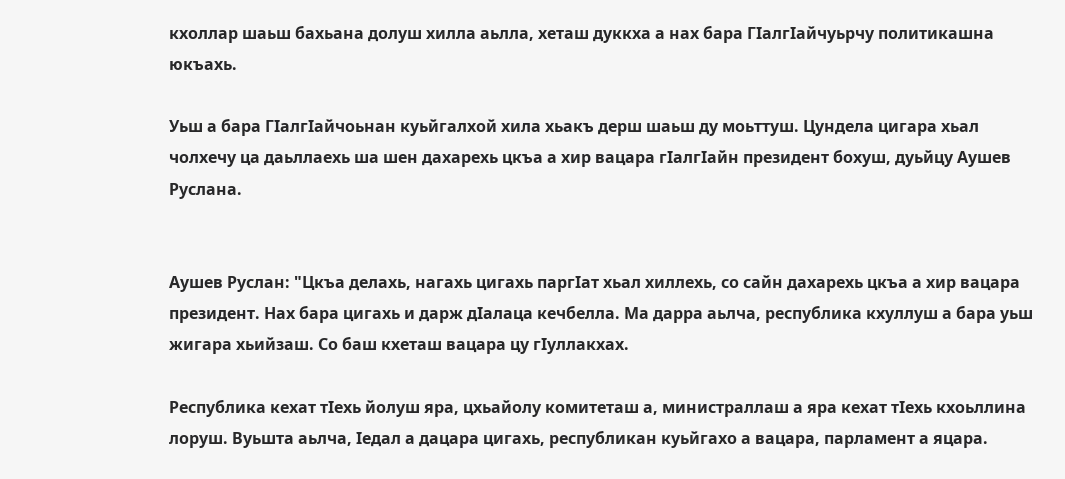кхоллар шаьш бахьана долуш хилла аьлла, хеташ дуккха а нах бара ГIалгIайчуьрчу политикашна юкъахь.

Уьш а бара ГIалгIайчоьнан куьйгалхой хила хьакъ дерш шаьш ду моьттуш. Цундела цигара хьал чолхечу ца даьллаехь ша шен дахарехь цкъа а хир вацара гIалгIайн президент бохуш, дуьйцу Аушев Руслана.


Аушев Руслан: "Цкъа делахь, нагахь цигахь паргIат хьал хиллехь, со сайн дахарехь цкъа а хир вацара президент. Нах бара цигахь и дарж дIалаца кечбелла. Ма дарра аьлча, республика кхуллуш а бара уьш жигара хьийзаш. Со баш кхеташ вацара цу гIуллакхах.

Республика кехат тIехь йолуш яра, цхьайолу комитеташ а, министраллаш а яра кехат тIехь кхоьллина лоруш. Вуьшта аьлча, Iедал а дацара цигахь, республикан куьйгахо а вацара, парламент а яцара.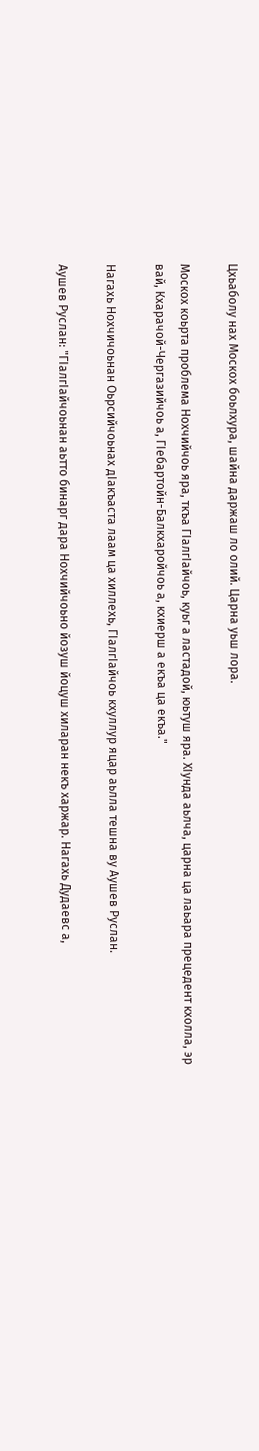Цхьаболу нах Москох боьлхура, шайна даржаш ло олий. Царна уьш лора.

Москох коьрта проблема Нохчийчоь яра, ткъа ГIалгIайчоь, куьг а ластадой, юьтуш яра. ХIунда аьлча, царна ца лаьара прецедент кхолла, эр вай, Кхарачой-Чергазийчоь а, ГIебартойн-Балкхаройчоь а, кхиерш а екъа ца екъа."

Нагахь Нохчичоьнан Оьрсийчоьнах дIакъаста лаам ца хиллехь, ГIалгIайчоь кхуллур яцар аьлла тешна ву Аушев Руслан.

Аушев Руслан: "ГIалгIайчоьнан аьтто бинарг дара Нохчийчоьно йозуш йоцуш хиларан некъ харжар. Нагахь Дудаевс а,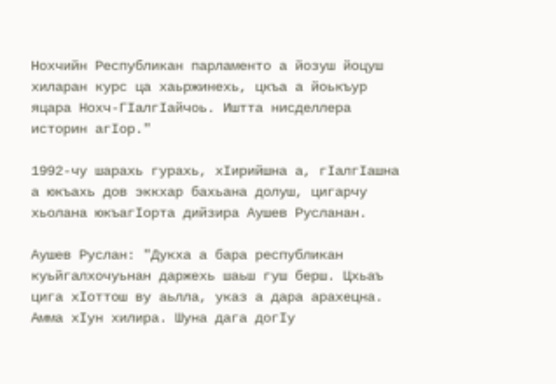Нохчийн Республикан парламенто а йозуш йоцуш хиларан курс ца хаьржинехь, цкъа а йоькъур яцара Нохч-ГIалгIайчоь. Иштта нисделлера историн агIор."

1992-чу шарахь гурахь, хIирийшна а, гIалгIашна а юкъахь дов эккхар бахьана долуш, цигарчу хьолана юкъагIорта дийзира Аушев Русланан.

Аушев Руслан: "Дукха а бара республикан куьйгалхочуьнан даржехь шаьш гуш берш. Цхьаъ цига хIоттош ву аьлла, указ а дара арахецна. Амма хIун хилира. Шуна дага догIу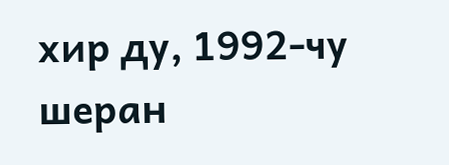хир ду, 1992-чу шеран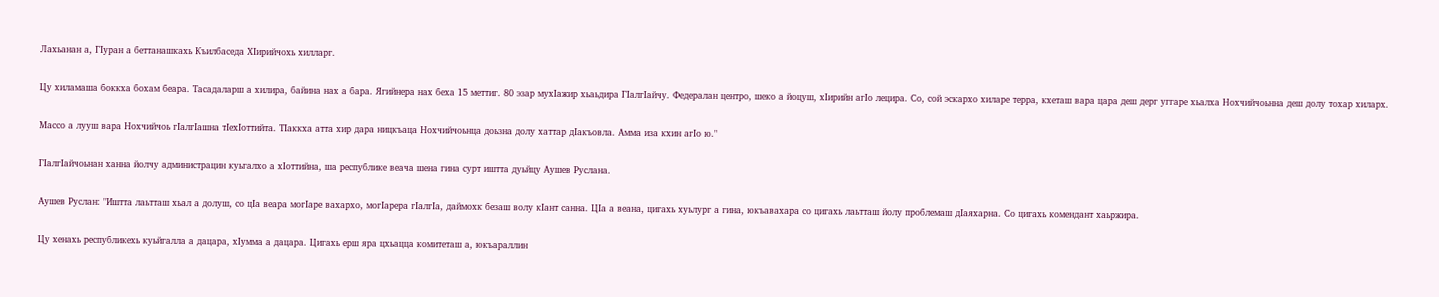Лахьанан а, ГIуран а беттанашкахь Къилбаседа ХIирийчохь хилларг.

Цу хиламаша боккха бохам беара. Тасадаларш а хилира, байина нах а бара. Ягийнера нах беха 15 меттиг. 80 эзар мухIажир хьаьдира ГIалгIайчу. Федералан центро, шеко а йоцуш, хIирийн агIо лецира. Со, сой эскархо хиларе терра, кхеташ вара цара деш дерг уггаре хьалха Нохчийчоьнна деш долу тохар хиларх.

Массо а лууш вара Нохчийчоь гIалгIашна тIехIоттийта. ТIаккха атта хир дара ницкъаца Нохчийчоьнца доьзна долу хаттар дIакъовла. Амма иза кхин агIо ю."

ГIалгIайчоьнан ханна йолчу администрацин куьгалхо а хIоттийна, ша республике веача шена гина сурт иштта дуьйцу Аушев Руслана.

Аушев Руслан: "Иштта лаьтташ хьал а долуш, со цIа веара могIаре вахархо, могIарера гIалгIа, даймохк безаш волу кIант санна. ЦIа а веана, цигахь хуьлург а гина, юкъавахара со цигахь лаьтташ йолу проблемаш дIаяхарна. Со цигахь комендант хаьржира.

Цу хенахь республикехь куьйгалла а дацара, хIумма а дацара. Цигахь ерш яра цхьацца комитеташ а, юкъараллин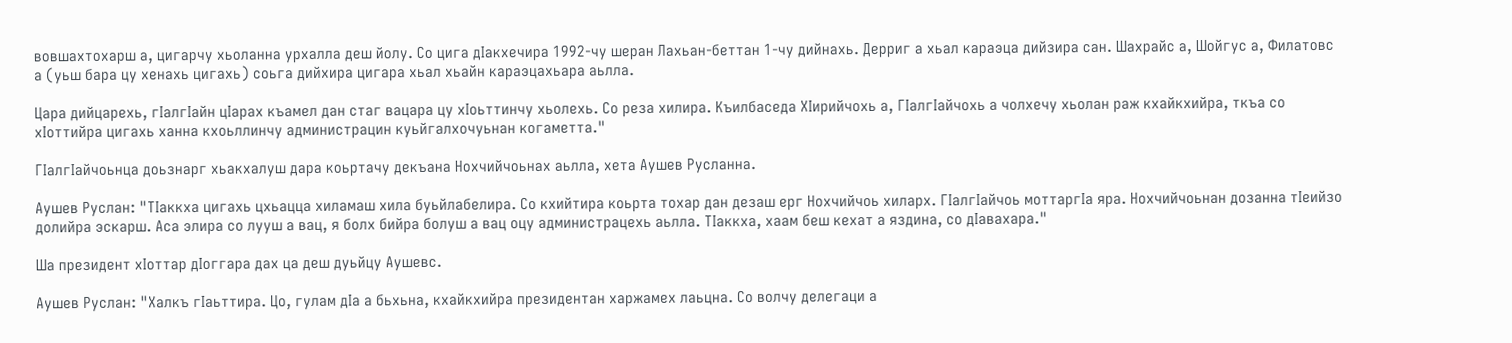вовшахтохарш а, цигарчу хьоланна урхалла деш йолу. Со цига дIакхечира 1992-чу шеран Лахьан-беттан 1-чу дийнахь. Дерриг а хьал караэца дийзира сан. Шахрайс а, Шойгус а, Филатовс а (уьш бара цу хенахь цигахь) соьга дийхира цигара хьал хьайн караэцахьара аьлла.

Цара дийцарехь, гIалгIайн цIарах къамел дан стаг вацара цу хIоьттинчу хьолехь. Со реза хилира. Къилбаседа ХIирийчохь а, ГIалгIайчохь а чолхечу хьолан раж кхайкхийра, ткъа со хIоттийра цигахь ханна кхоьллинчу администрацин куьйгалхочуьнан когаметта."

ГIалгIайчоьнца доьзнарг хьакхалуш дара коьртачу декъана Нохчийчоьнах аьлла, хета Аушев Русланна.

Аушев Руслан: "ТIаккха цигахь цхьацца хиламаш хила буьйлабелира. Со кхийтира коьрта тохар дан дезаш ерг Нохчийчоь хиларх. ГIалгIайчоь моттаргIа яра. Нохчийчоьнан дозанна тIеийзо долийра эскарш. Аса элира со лууш а вац, я болх бийра болуш а вац оцу администрацехь аьлла. ТIаккха, хаам беш кехат а яздина, со дIавахара."

Ша президент хIоттар дIоггара дах ца деш дуьйцу Аушевс.

Аушев Руслан: "Халкъ гIаьттира. Цо, гулам дIа а бьхьна, кхайкхийра президентан харжамех лаьцна. Со волчу делегаци а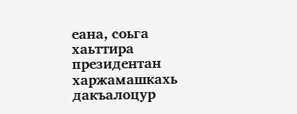еана, соьга хаьттира президентан харжамашкахь дакъалоцур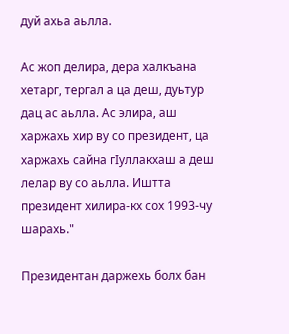дуй ахьа аьлла.

Ас жоп делира, дера халкъана хетарг, тергал а ца деш, дуьтур дац ас аьлла. Ас элира, аш харжахь хир ву со президент, ца харжахь сайна гIуллакхаш а деш лелар ву со аьлла. Иштта президент хилира-кх сох 1993-чу шарахь."

Президентан даржехь болх бан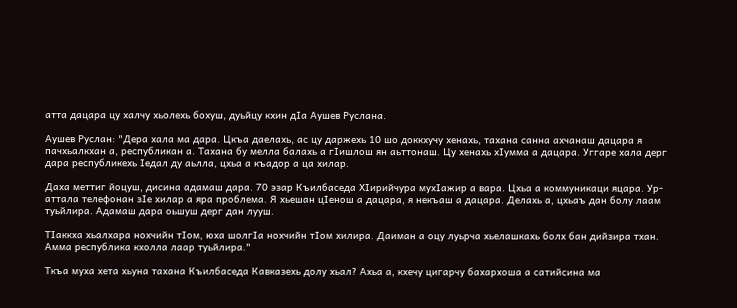атта дацара цу халчу хьолехь бохуш, дуьйцу кхин дIа Аушев Руслана.

Аушев Руслан: "Дера хала ма дара. Цкъа даелахь, ас цу даржехь 10 шо доккхучу хенахь, тахана санна ахчанаш дацара я пачхьалкхан а, республикан а. Тахана бу мелла балахь а гIишлош ян аьттонаш. Цу хенахь хIумма а дацара. Уггаре хала дерг дара республикехь Iедал ду аьлла, цхьа а къадор а ца хилар.

Даха меттиг йоцуш, дисина адамаш дара. 70 эзар Къилбаседа ХIирийчура мухIажир а вара. Цхьа а коммуникаци яцара. Ур-аттала телефонан зIе хилар а яра проблема. Я хьешан цIенош а дацара, я некъаш а дацара. Делахь а, цхьаъ дан болу лаам туьйлира. Адамаш дара оьшуш дерг дан лууш.

ТIаккха хьалхара нохчийн тIом, юха шолгIа нохчийн тIом хилира. Даиман а оцу луьрча хьелашкахь болх бан дийзира тхан. Амма республика кхолла лаар туьйлира."

Ткъа муха хета хьуна тахана Къилбаседа Кавказехь долу хьал? Ахьа а, кхечу цигарчу бахархоша а сатийсина ма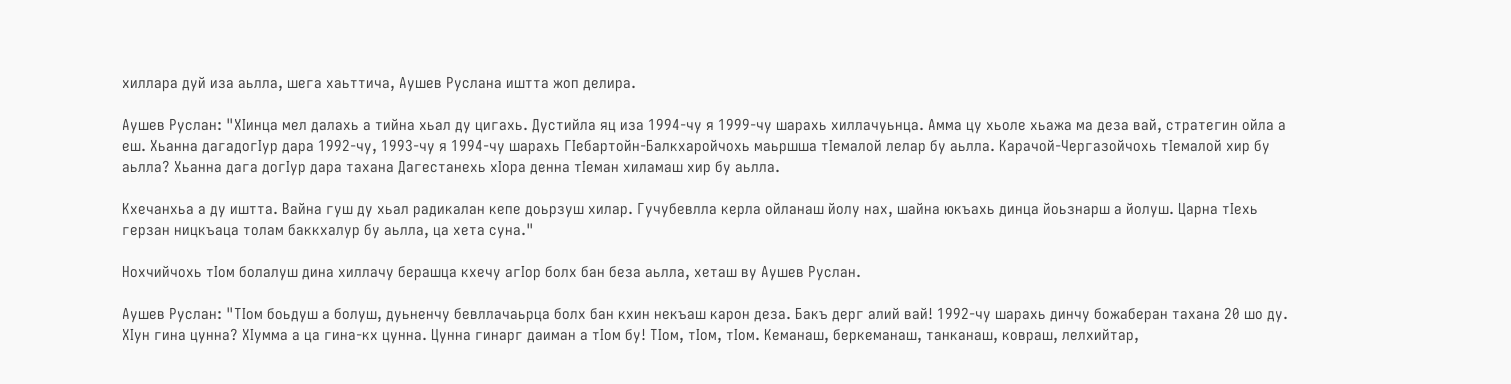хиллара дуй иза аьлла, шега хаьттича, Аушев Руслана иштта жоп делира.

Аушев Руслан: "ХIинца мел далахь а тийна хьал ду цигахь. Дустийла яц иза 1994-чу я 1999-чу шарахь хиллачуьнца. Амма цу хьоле хьажа ма деза вай, стратегин ойла а еш. Хьанна дагадогIур дара 1992-чу, 1993-чу я 1994-чу шарахь ГIебартойн-Балкхаройчохь маьршша тIемалой лелар бу аьлла. Карачой-Чергазойчохь тIемалой хир бу аьлла? Хьанна дага догIур дара тахана Дагестанехь хIора денна тIеман хиламаш хир бу аьлла.

Кхечанхьа а ду иштта. Вайна гуш ду хьал радикалан кепе доьрзуш хилар. Гучубевлла керла ойланаш йолу нах, шайна юкъахь динца йоьзнарш а йолуш. Царна тIехь герзан ницкъаца толам баккхалур бу аьлла, ца хета суна."

Нохчийчохь тIом болалуш дина хиллачу берашца кхечу агIор болх бан беза аьлла, хеташ ву Аушев Руслан.

Аушев Руслан: "ТIом боьдуш а болуш, дуьненчу бевллачаьрца болх бан кхин некъаш карон деза. Бакъ дерг алий вай! 1992-чу шарахь динчу божаберан тахана 20 шо ду. ХIун гина цунна? ХIумма а ца гина-кх цунна. Цунна гинарг даиман а тIом бу! ТIом, тIом, тIом. Кеманаш, беркеманаш, танканаш, ковраш, лелхийтар,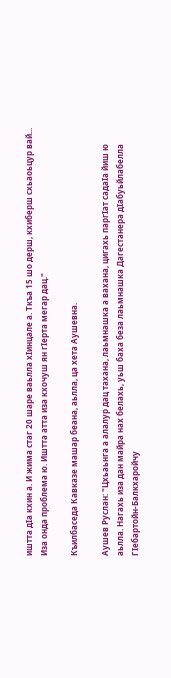иштта дIа кхин а. И жима стаг 20 шаре ваьлла хIинцале а. Ткъа 15 шо дерш, кхиберш схьаоьцур вай... Иза онда проблема ю. Иштта атта иза кхочуш ян гIерта мегар дац."

Къилбаседа Кавказе машар беана, аьлла, ца хета Аушевна.

Аушев Руслан: "Цхьаьнга а алалур дац тахана, лаьмнашка а вахана, цигахь паргIат садаIа йиш ю аьлла. Нагахь иза дан майра нах белахь, уьш баха беза лаьмнашка Дагестанера дIабуьйлабелла ГIебартойн-Балкхаройчу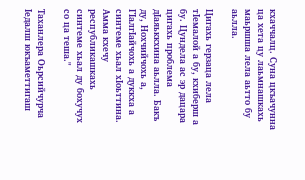кхаччалц. Суна цкъачунна ца хета цу лаьмнашкахь маьршша лела аьтто бу аьлла.

Цигахь герзаца лела тIемалой а бу, кхиберш а бу. Цундела ас эр дацара цигахь проблема дIаяьккхина аьлла. Бакъ ду, Нохчийчохь а, ГIалгIайчохь а дуккха а синтеме хьал хIоьттина. Амма кхечу республикашкахь синтеме хьал ду бохучух со ца теша."

Таханлера Оьрсийчурча Iедалш юкъаметтигаш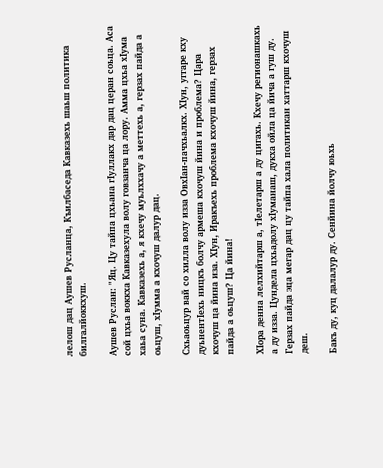лелош дац Аушев Русланца, Къилбаседа Кавказехь шаьш политика билгалйоккхуш.

Аушев Руслан: "Яц. Цу тайпа цхьана гIуллакх дар дац церан соьца. Аса сой цхьа воккха Кавказехула волу говзанча ца лору. Амма цхьа хIума хаьа суна. Кавказехь а, я кхечу муьлххачу а меттехь а, герзах пайда а оьцуш, хIумма а кхочуш далур дац.

Схьаоьцур вай со хилла волу изза ОвхIан-пачхьалкх. ХIун, уггаре кху дуьнентIехь ницкъ болчу армеша кхочуш йина и проблема? Цара кхочуш ца йина иза. ХIун, Иракъехь проблема кхочуш йина, герзах пайда а оьцуш? Ца йина!

ХIора денна лелхийтарш а, тIелетарш а ду цигахь. Кхечу регионашкахь а ду изза. Цундела цхьадолу хIуманаш, дукха ойла ца йича а гуш ду. Герзах пайда эца мегар дац цу тайпа хала политикан хаттарш кхочуш деш.

Бакъ ду, куц далалур ду. Сенйина йолчу юьхь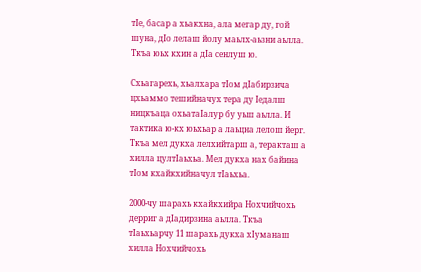тIе, басар а хьакхна, ала мегар ду, гой шуна, дIо лелаш йолу маьлх-аьзни аьлла. Ткъа юьх кхин а дIа сенлуш ю.

Схьагарехь, хьалхара тIом дIабирзича цхьаммо тешийначух тера ду Iедалш ницкъаца охьатаIалур бу уьш аьлла. И тактика ю-кх юьхьар а лаьцна лелош йерг. Ткъа мел дукха лелхийтарш а, теракташ а хилла цултIаьхьа. Мел дукха нах байина тIом кхайкхийначул тIаьхьа.

2000-чу шарахь кхайкхийра Нохчийчохь дерриг а дIадирзина аьлла. Ткъа тIаьхьарчу 11 шарахь дукха хIуманаш хилла Нохчийчохь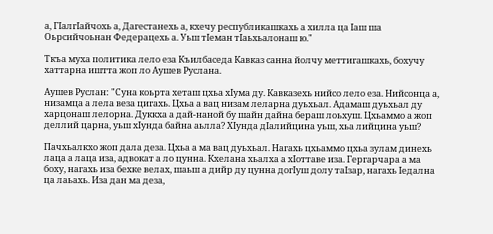а, ГIалгIайчохь а, Дагестанехь а, кхечу республикашкахь а хилла ца Iаш ша Оьрсийчоьнан Федерацехь а. Уьш тIеман тIаьхьалонаш ю."

Ткъа муха политика лело еза Къилбаседа Кавказ санна йолчу меттигашкахь, бохучу хаттарна иштта жоп ло Аушев Руслана.

Аушев Руслан: "Суна коьрта хеташ цхьа хIума ду. Кавказехь нийсо лело еза. Нийсонца а, низамца а лела веза цигахь. Цхьа а вац низам леларна дуьхьал. Адамаш дуьхьал ду харцонаш лелорна. Дуккха а дай-наной бу шайн дайна бераш лоьхуш. Цхьаммо а жоп деллий царна, уьш хIунда байна аьлла? ХIунда дIалийцина уьш, хьа лийцина уьш?

Пачхьалкхо жоп дала деза. Цхьа а ма вац дуьхьал. Нагахь цхьаммо цхьа зулам динехь лаца а лаца иза, адвокат а ло цунна. Кхелана хьалха а хIоттаве иза. Гергарчара а ма боху, нагахь иза бехке велах, шаьш а дийр ду цунна догIуш долу таIзар, нагахь Iедална ца лаьахь. Иза дан ма деза,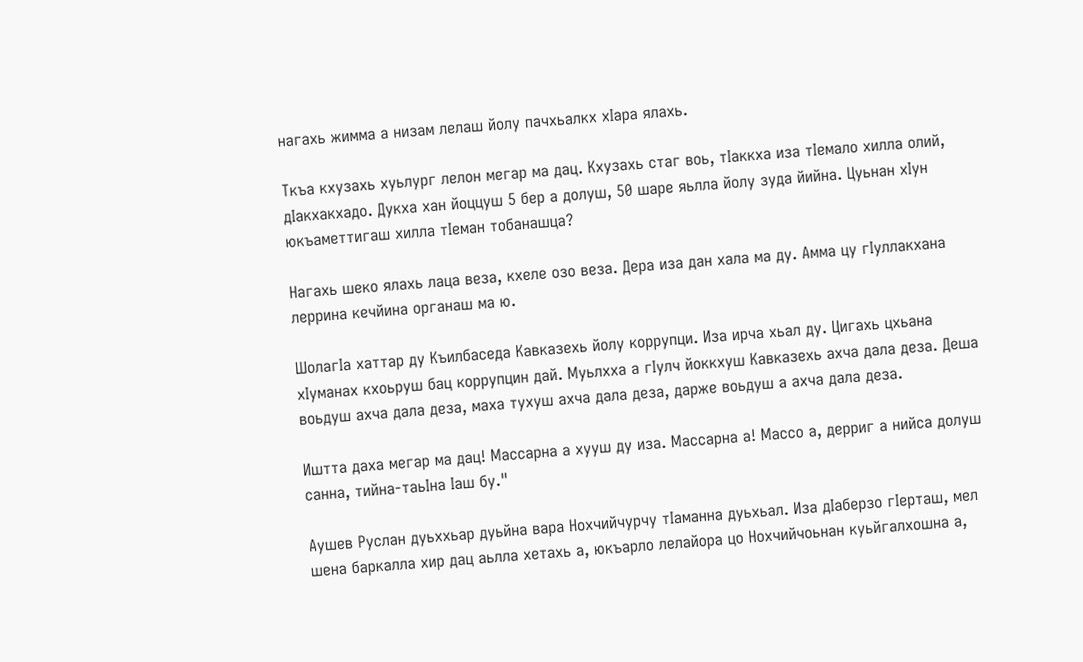нагахь жимма а низам лелаш йолу пачхьалкх хIара ялахь.

Ткъа кхузахь хуьлург лелон мегар ма дац. Кхузахь стаг воь, тIаккха иза тIемало хилла олий, дIакхакхадо. Дукха хан йоццуш 5 бер а долуш, 50 шаре яьлла йолу зуда йийна. Цуьнан хIун юкъаметтигаш хилла тIеман тобанашца?

Нагахь шеко ялахь лаца веза, кхеле озо веза. Дера иза дан хала ма ду. Амма цу гIуллакхана леррина кечйина органаш ма ю.

ШолагIа хаттар ду Къилбаседа Кавказехь йолу коррупци. Иза ирча хьал ду. Цигахь цхьана хIуманах кхоьруш бац коррупцин дай. Муьлхха а гIулч йоккхуш Кавказехь ахча дала деза. Деша воьдуш ахча дала деза, маха тухуш ахча дала деза, дарже воьдуш а ахча дала деза.

Иштта даха мегар ма дац! Массарна а хууш ду иза. Массарна а! Массо а, дерриг а нийса долуш санна, тийна-таьIна Iаш бу."

Аушев Руслан дуьххьар дуьйна вара Нохчийчурчу тIаманна дуьхьал. Иза дIаберзо гIерташ, мел шена баркалла хир дац аьлла хетахь а, юкъарло лелайора цо Нохчийчоьнан куьйгалхошна а,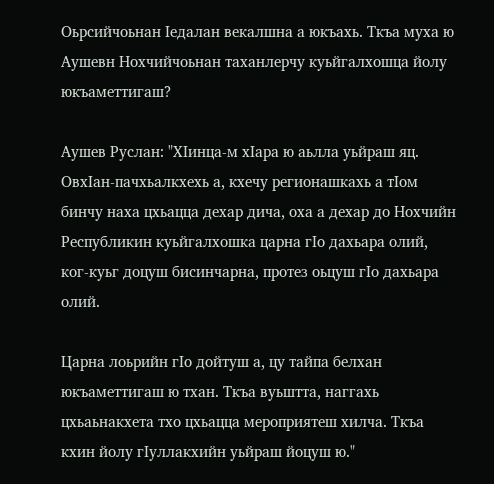Оьрсийчоьнан Iедалан векалшна а юкъахь. Ткъа муха ю Аушевн Нохчийчоьнан таханлерчу куьйгалхошца йолу юкъаметтигаш?

Аушев Руслан: "ХIинца-м хIара ю аьлла уьйраш яц. ОвхIан-пачхьалкхехь а, кхечу регионашкахь а тIом бинчу наха цхьацца дехар дича, оха а дехар до Нохчийн Республикин куьйгалхошка царна гIо дахьара олий, ког-куьг доцуш бисинчарна, протез оьцуш гIо дахьара олий.

Царна лоьрийн гIо дойтуш а, цу тайпа белхан юкъаметтигаш ю тхан. Ткъа вуьштта, наггахь цхьаьнакхета тхо цхьацца мероприятеш хилча. Ткъа кхин йолу гIуллакхийн уьйраш йоцуш ю."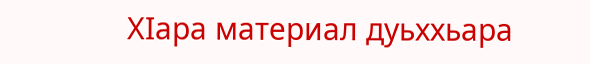ХIара материал дуьххьара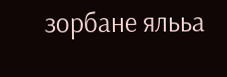зорбане ялььа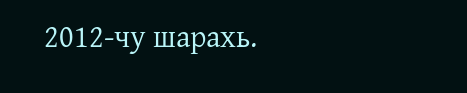2012-чу шарахь.